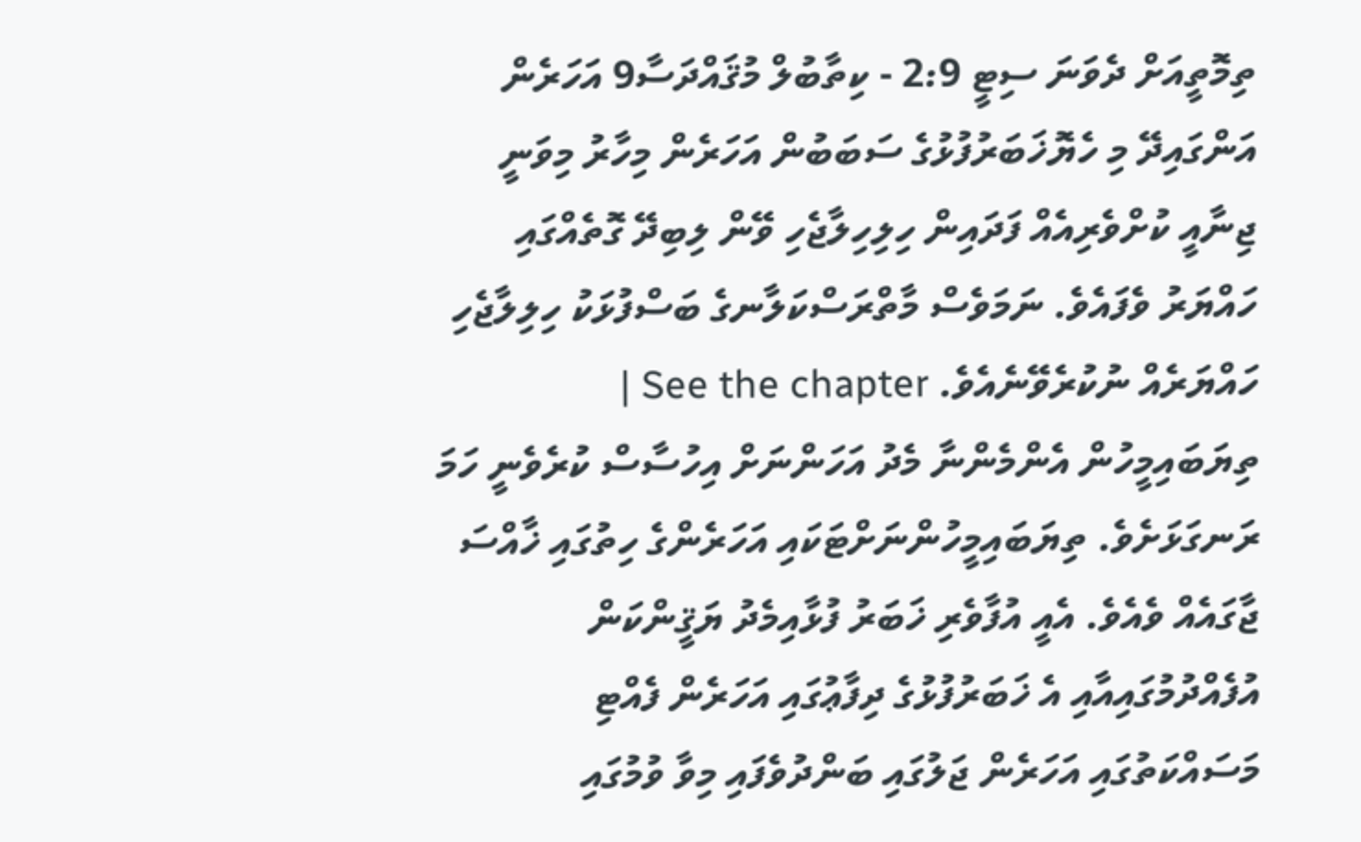ތިމޮތީއަށް ދެވަނަ ސިޓީ 2:9 - ކިތާބުލް މުޤައްދަސާ9 އަހަރެން އަންގައިދޭ މި ހެޔޮޚަބަރުފުޅުގެ ސަބަބުން އަހަރެން މިހާރު މިވަނީ ޖިނާއީ ކުށްވެރިއެއް ފަދައިން ހިލިހިލާޖެހި ވޭން ލިބިދޭ ގޮތެއްގައި ހައްޔަރު ވެފައެވެ. ނަމަވެސް މާތްރަސްކަލާނގެ ބަސްފުޅަކު ހިލިލާޖެހި ހައްޔަރެއް ނުކުރެވޭނެއެވެ. See the chapter |
ތިޔަބައިމީހުން އެންމެންނާ މެދު އަހަންނަށް އިހުސާސް ކުރެވެނީ ހަމަ ރަނގަޅަށެވެ. ތިޔަބައިމީހުންނަށްޓަކައި އަހަރެންގެ ހިތުގައި ޚާއްސަ ޖާގައެއް ވެއެވެ. އެއީ އުފާވެރި ޚަބަރު ފުޅާއިމެދު ޔަޤީންކަން އުފެއްދުމުގައިއާއި އެ ޚަބަރުފުޅުގެ ދިފާޢުގައި އަހަރެން ފެއްޓި މަސައްކަތުގައި އަހަރެން ޖަލުގައި ބަންދުވެފައި މިވާ ވުމުގައި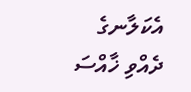އެކަލާނގެ ދެއްވި ޚާއްސަ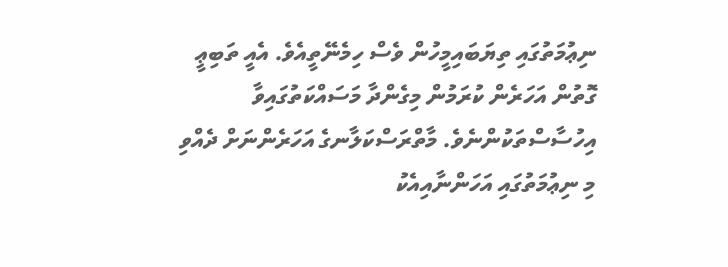ނިޢުމަތުގައި ތިޔަބައިމީހުން ވެސް ހިމެނޭތީއެވެ. އެއީ ތަބިޢީ ގޮތުން އަހަރެން ކުރަމުން މިގެންދާ މަސައްކަތުގައިވާ އިހުސާސްތަކުންނެވެ. މާތްރަސްކަލާނގެ އަހަރެންނަށް ދެއްވި މި ނިޢުމަތުގައި އަހަންނާއިއެކު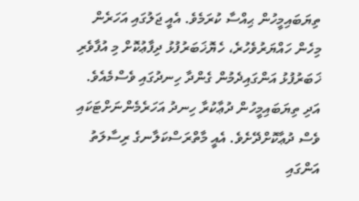ތިޔަބައިމީހުން ޙިއްސާ ކުރަމެވެ. އެއީ ޖަލުގައި އަހަރެން މިހެން ހައްޔަރުވެހުރެ، ހެޔޮޚަބަރުފުޅު ދިފާޢުކޮށް މި އުފާވެރި ޚަބަރުފުޅު އަންގައިދެމުން ގެންދާ ހިނދުގައި ވެސްމެއެވެ.
އަދި ތިޔަބައިމީހުން ދުޢާކުރާ ހިނދު އަހަރެމެންނަށްޓަކައި ވެސް ދުޢާކޮށްދޭށެވެ. އެއީ މާތްރަސްކަލާނގެ ރިސާލަތު އަންގައި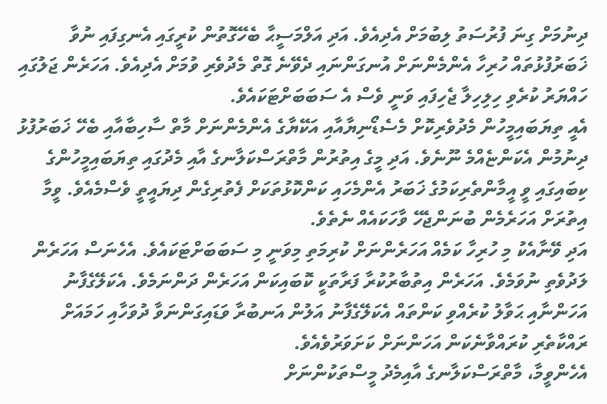ދިނުމަށް ގިނަ ފުރުސަތު ލިބުމަށް އެދިއެވެ. އަދި އަލްމަސީޙާ ބެހޭގޮތުން ކުރީގައި އެނގިފައި ނުވާ ޚަބަރުފުޅުތައް ހުރިހާ އެންމެންނަށް އުނގަންނައި ދެވޭނެ ގޮތް މެދުވެރި ވުމަށް އެދިއެވެ. އަހަރެން ޖަލުގައި ހައްޔަރު ކުރެވި ހިލިހިލާ ޖެހިފައި ވަނީ ވެސް އެ ސަބަބަށްޓަކައެވެ.
އެއީ ތިޔަބައިމީހުން މެދުވެރިކޮށް މެސެޑޯނިޔާއާއި އަކޭޔާގެ އެންމެންނަށް މާތް ސާހިބާއާއި ބެހޭ ޚަބަރުފުޅު ދިނުމުން އެކަންޏެއްމެ ނޫނެވެ. އަދި މީގެ އިތުރުން މާތްރަސްކަލާނގެ އާއި މެދުގައި ތިޔަބައިމީހުންގެ ކިބައިގައި ވީ އީމާންތެރިކަމުގެ ޚަބަރު އެންމެހައި ކަންކޮޅުތަކަށް ފެތުރިގެން ދިޔައީތީ ވެސްމެއެވެ. ވީމާ އިތުރަށް އަހަރެމެން ބުނަންޖެހޭ ވާހަކައެއް ނެތެވެ.
އަދި ވޭނާއެކު މި ހުރިހާ ކަމެއް އަހަރެންނަށް ކުރިމަތި މިވަނީ މި ސަބަބަށްޓަކައެވެ. އެހެނަސް އަހަރެން ލަދުވެތި ނުވަމެވެ. އަހަރެން އިތުބާރުކުރާ ފަރާތަކީ ކޮބައިކަން އަހަރެން ދަންނަމެވެ. އެކަލޭގެފާނު އަހަންނާއި ޙަވާލު ކުރެއްވި ކަންތައް އެކަލޭގެފާނު އަލުން އަނބުރާ ވަޑައިގަންނަވާ ދުވަހާއި ހަމައަށް ރައްކާތެރި ކުރައްވާނެކަން އަހަންނަށް ކަށަވަރުވެއެވެ.
އެހެންވީމާ، މާތްރަސްކަލާނގެ އާއިމެދު މީސްތަކުންނަށް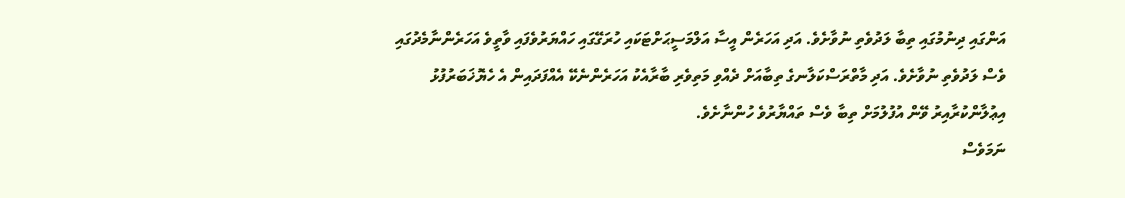އަންގައި ދިނުމުގައި ތިބާ ލަދުވެތި ނުވާށެވެ. އަދި އަހަރެން އީސާ އަލްމަސީޙަށްޓަކައި ހުރަގޭގައި ހައްޔަރުވެފައި ވާތީވެ އަހަރެންނާމެދުގައި ވެސް ލަދުވެތި ނުވާށެވެ. އަދި މާތްރަސްކަލާނގެ ތިބާއަށް ދެއްވި މަތިވެރި ބާރާއެކު އަހަރެންނެކޭ އެއްފަދައިން އެ ހެޔޮޚަބަރުފުޅު އިޢުލާންކުރާއިރު ވޭން އުފުލުމަށް ތިބާ ވެސް ތައްޔާރުވެ ހުންނާށެވެ.
ނަމަވެސް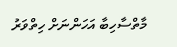މާތްސާހިބާ އަހަންނަށް ހިތްވަރު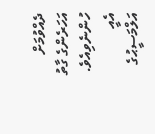ދެއްވުމަށް އަހަރެންގެ ގާތު ހުންނެވިއެވެ. އެއީ އަލްމަސީޙުގެ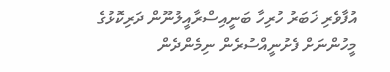އުފާވެރި ޚަބަރު ހުރިހާ ބަނީއިސްރާއީލުނޫން ދަރިކޮޅުގެ މީހުންނަށް ފެށުނީއްސުރެން ނިމެންދެން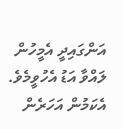އަންގައިދީ އެމީހުން ލައްވާ އަޑު އެހުވީމެވެ. އެކަމުން އަހަރެން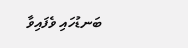ބަނޑުހައި ވެފައިވާ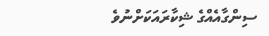ސިންގާއެއްގެ ޝިކާރައަކަށްނުވެ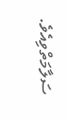ސަލާމަތްވިއެވެ.